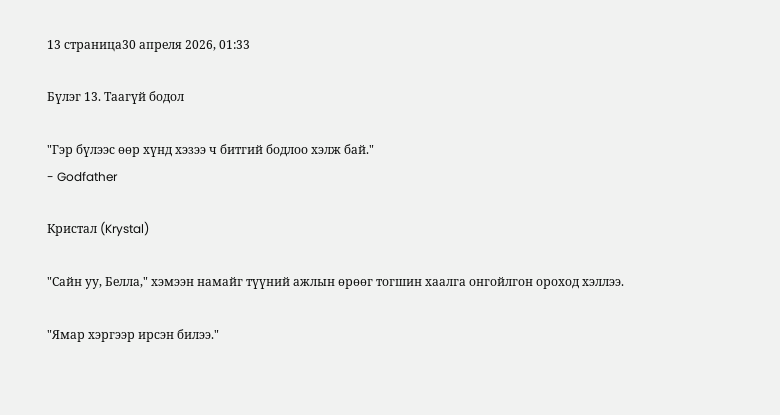13 страница30 апреля 2026, 01:33

Бүлэг 13. Таагүй бодол

"Гэр бүлээс өөр хүнд хэзээ ч битгий бодлоо хэлж бай."
- Godfather

Кристал (Krystal)

"Сайн уу, Белла," хэмээн намайг түүний ажлын өрөөг тогшин хаалга онгойлгон ороход хэллээ.

"Ямар хэргээр ирсэн билээ."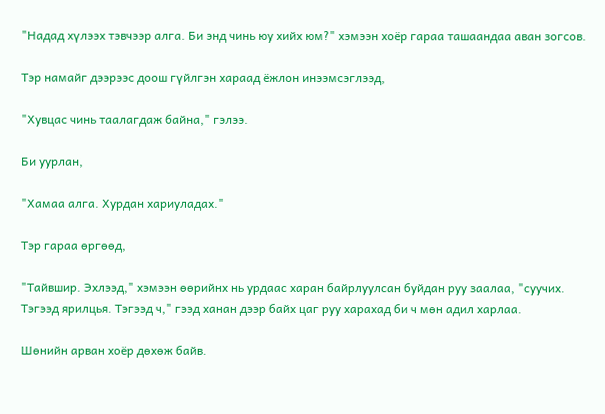"Надад хүлээх тэвчээр алга. Би энд чинь юу хийх юм?" хэмээн хоёр гараа ташаандаа аван зогсов.

Тэр намайг дээрээс доош гүйлгэн хараад ёжлон инээмсэглээд,

"Хувцас чинь таалагдаж байна," гэлээ.

Би уурлан,

"Хамаа алга. Хурдан хариуладах."

Тэр гараа өргөөд,

"Тайвшир. Эхлээд," хэмээн өөрийнх нь урдаас харан байрлуулсан буйдан руу заалаа, "суучих. Тэгээд ярилцья. Тэгээд ч," гээд ханан дээр байх цаг руу харахад би ч мөн адил харлаа.

Шөнийн арван хоёр дөхөж байв.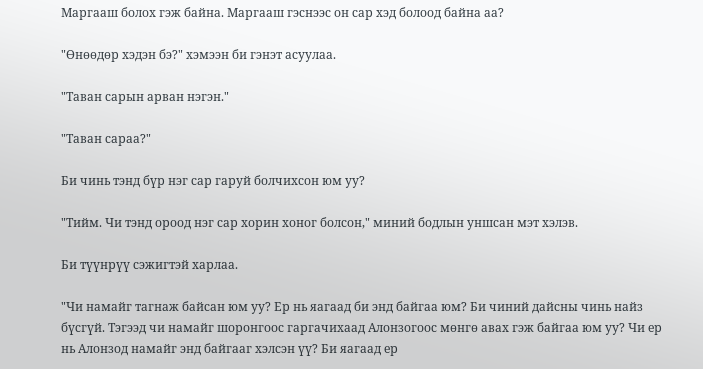Маргааш болох гэж байна. Маргааш гэснээс он сар хэд болоод байна аа?

"Өнөөдөр хэдэн бэ?" хэмээн би гэнэт асуулаа.

"Таван сарын арван нэгэн."

"Таван сараа?"

Би чинь тэнд бүр нэг сар гаруй болчихсон юм уу?

"Тийм. Чи тэнд ороод нэг сар хорин хоног болсон," миний бодлын уншсан мэт хэлэв.

Би түүнрүү сэжигтэй харлаа.

"Чи намайг тагнаж байсан юм уу? Ер нь яагаад би энд байгаа юм? Би чиний дайсны чинь найз бүсгүй. Тэгээд чи намайг шоронгоос гаргачихаад Алонзогоос мөнгө авах гэж байгаа юм уу? Чи ер нь Алонзод намайг энд байгааг хэлсэн үү? Би яагаад ер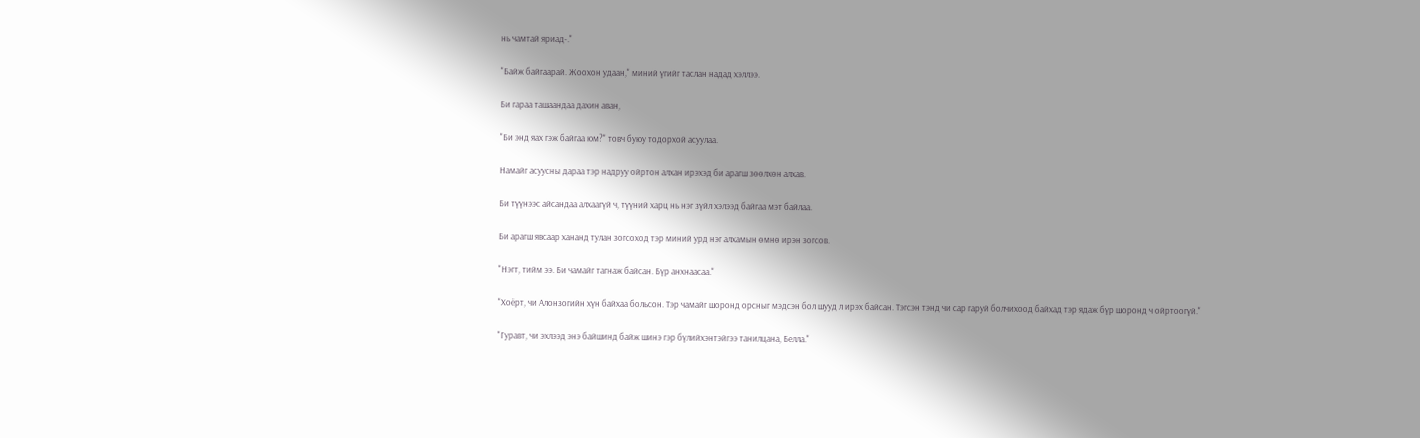нь чамтай яриад-."

"Байж байгаарай. Жоохон удаан," миний үгийг таслан надад хэллээ.

Би гараа ташаандаа дахин аван,

"Би энд яах гэж байгаа юм?" товч буюу тодорхой асуулаа.

Намайг асуусны дараа тэр надруу ойртон алхан ирэхэд би арагш зөөлхөн алхав.

Би түүнээс айсандаа алхаагүй ч, түүний харц нь нэг зүйл хэлээд байгаа мэт байлаа.

Би арагш явсаар хананд тулан зогсоход тэр миний урд нэг алхамын өмнө ирэн зогсов.

"Нэгт, тийм ээ. Би чамайг тагнаж байсан. Бүр анхнаасаа."

"Хоёрт, чи Алонзогийн хүн байхаа больсон. Тэр чамайг шоронд орсныг мэдсэн бол шууд л ирэх байсан. Тэгсэн тэнд чи сар гаруй болчихоод байхад тэр ядаж бүр шоронд ч ойртоогүй."

"Гуравт, чи эхлээд энэ байшинд байж шинэ гэр бүлийхэнтэйгээ танилцана, Белла."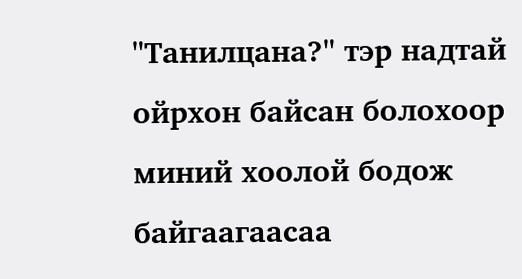"Танилцана?" тэр надтай ойрхон байсан болохоор миний хоолой бодож байгаагаасаа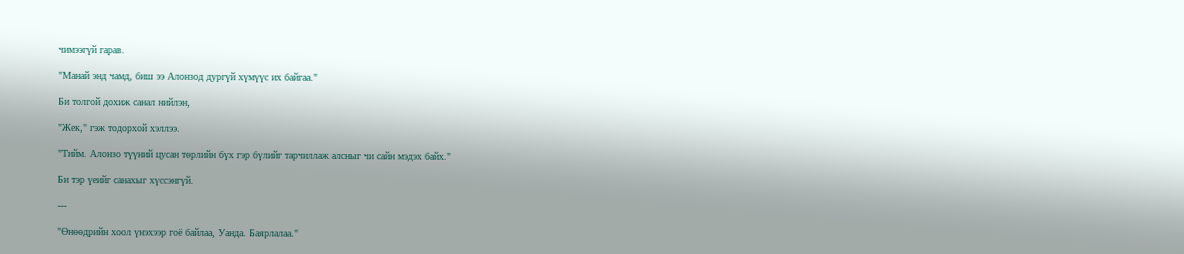чимээгүй гарав.

"Манай энд чамд, биш ээ Алонзод дургүй хүмүүс их байгаа."

Би толгой дохиж санал нийлэн,

"Жек," гэж тодорхой хэллээ.

"Тийм. Алонзо түүний цусан төрлийн бүх гэр бүлийг тарчиллаж алсныг чи сайн мэдэх байх."

Би тэр үеийг санахыг хүссэнгүй.

---

"Өнөөдрийн хоол үнэхээр гоё байлаа, Уанда. Баярлалаа."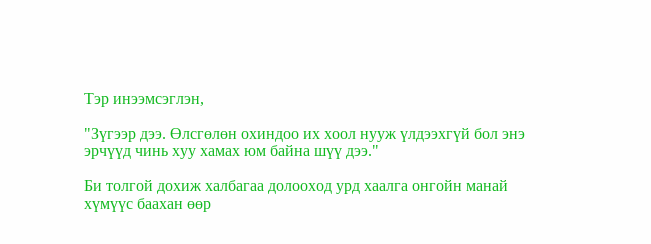Тэр инээмсэглэн,

"Зүгээр дээ. Өлсгөлөн охиндоо их хоол нууж үлдээхгүй бол энэ эрчүүд чинь хуу хамах юм байна шүү дээ."

Би толгой дохиж халбагаа долооход урд хаалга онгойн манай хүмүүс баахан өөр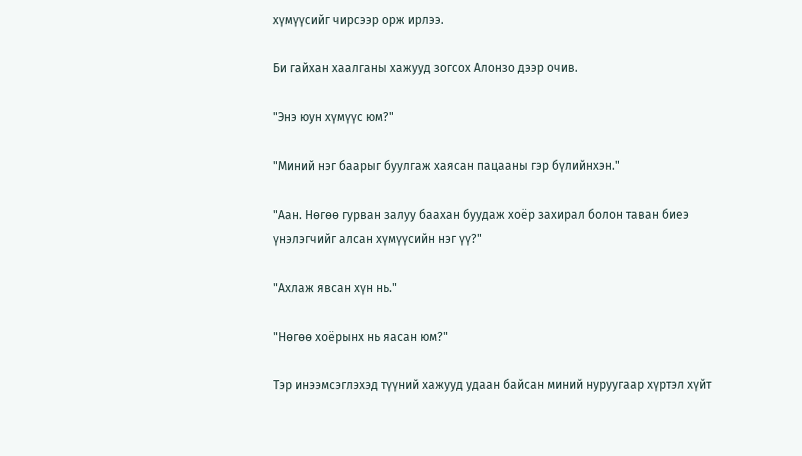хүмүүсийг чирсээр орж ирлээ.

Би гайхан хаалганы хажууд зогсох Алонзо дээр очив.

"Энэ юун хүмүүс юм?"

"Миний нэг баарыг буулгаж хаясан пацааны гэр бүлийнхэн."

"Аан. Нөгөө гурван залуу баахан буудаж хоёр захирал болон таван биеэ үнэлэгчийг алсан хүмүүсийн нэг үү?"

"Ахлаж явсан хүн нь."

"Нөгөө хоёрынх нь яасан юм?"

Тэр инээмсэглэхэд түүний хажууд удаан байсан миний нуруугаар хүртэл хүйт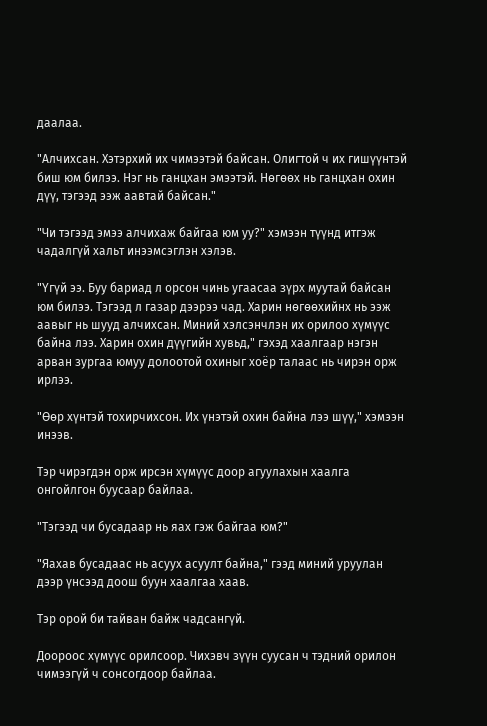даалаа.

"Алчихсан. Хэтэрхий их чимээтэй байсан. Олигтой ч их гишүүнтэй биш юм билээ. Нэг нь ганцхан эмээтэй. Нөгөөх нь ганцхан охин дүү, тэгээд ээж аавтай байсан."

"Чи тэгээд эмээ алчихаж байгаа юм уу?" хэмээн түүнд итгэж чадалгүй хальт инээмсэглэн хэлэв.

"Үгүй ээ. Буу бариад л орсон чинь угаасаа зүрх муутай байсан юм билээ. Тэгээд л газар дээрээ чад. Харин нөгөөхийнх нь ээж аавыг нь шууд алчихсан. Миний хэлсэнчлэн их орилоо хүмүүс байна лээ. Харин охин дүүгийн хувьд," гэхэд хаалгаар нэгэн арван зургаа юмуу долоотой охиныг хоёр талаас нь чирэн орж ирлээ.

"Өөр хүнтэй тохирчихсон. Их үнэтэй охин байна лээ шүү," хэмээн инээв.

Тэр чирэгдэн орж ирсэн хүмүүс доор агуулахын хаалга онгойлгон буусаар байлаа.

"Тэгээд чи бусадаар нь яах гэж байгаа юм?"

"Яахав бусадаас нь асуух асуулт байна," гээд миний уруулан дээр үнсээд доош буун хаалгаа хаав.

Тэр орой би тайван байж чадсангүй.

Доороос хүмүүс орилсоор. Чихэвч зүүн суусан ч тэдний орилон чимээгүй ч сонсогдоор байлаа.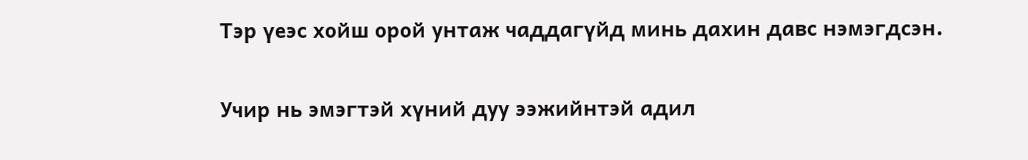Тэр үеэс хойш орой унтаж чаддагүйд минь дахин давс нэмэгдсэн.

Учир нь эмэгтэй хүний дуу ээжийнтэй адил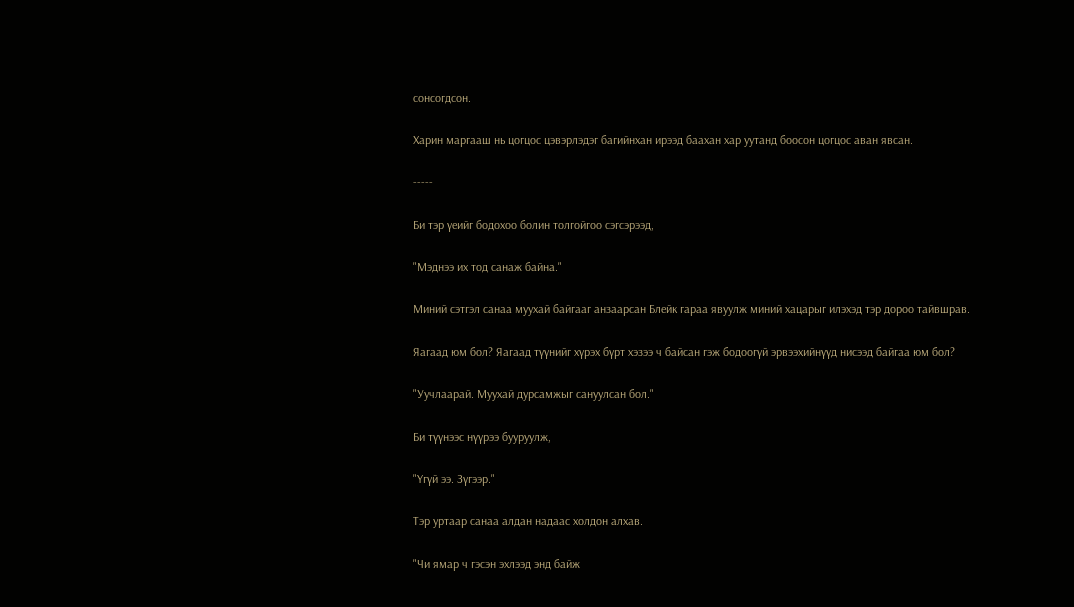сонсогдсон.

Харин маргааш нь цогцос цэвэрлэдэг багийнхан ирээд баахан хар уутанд боосон цогцос аван явсан.

-----

Би тэр үеийг бодохоо болин толгойгоо сэгсэрээд,

"Мэднээ их тод санаж байна."

Миний сэтгэл санаа муухай байгааг анзаарсан Блейк гараа явуулж миний хацарыг илэхэд тэр дороо тайвшрав.

Яагаад юм бол? Яагаад түүнийг хүрэх бүрт хэзээ ч байсан гэж бодоогүй эрвээхийнүүд нисээд байгаа юм бол?

"Уучлаарай. Муухай дурсамжыг сануулсан бол."

Би түүнээс нүүрээ бууруулж,

"Үгүй ээ. Зүгээр."

Тэр уртаар санаа алдан надаас холдон алхав.

"Чи ямар ч гэсэн эхлээд энд байж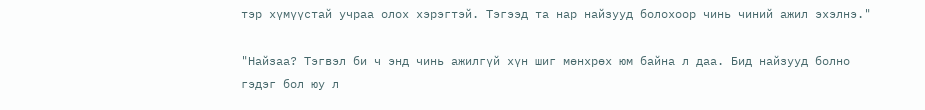тэр хүмүүстай учраа олох хэрэгтэй. Тэгээд та нар найзууд болохоор чинь чиний ажил эхэлнэ."

"Найзаа? Тэгвэл би ч энд чинь ажилгүй хүн шиг мөнхрөх юм байна л даа. Бид найзууд болно гэдэг бол юу л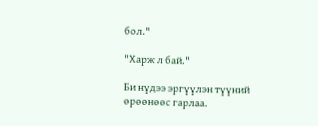бол."

"Харж л бай."

Би нүдээ эргүүлэн түүний өрөөнөөс гарлаа.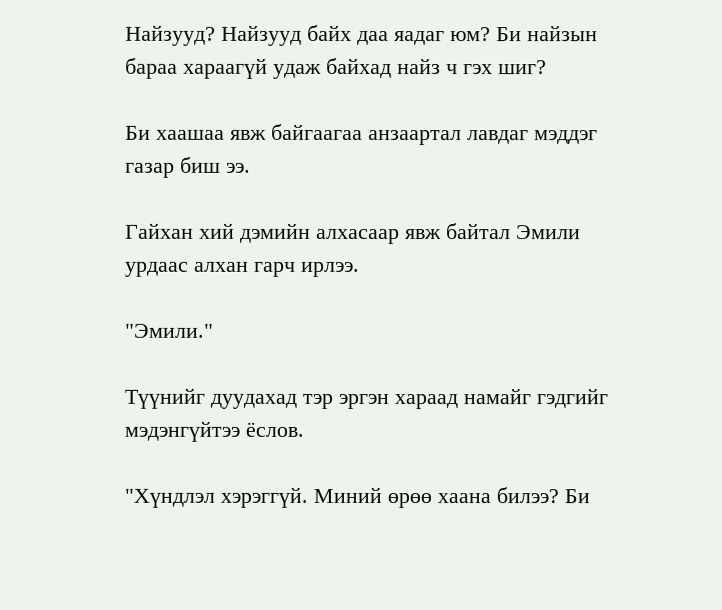Найзууд? Найзууд байх даа яадаг юм? Би найзын бараа хараагүй удаж байхад найз ч гэх шиг?

Би хаашаа явж байгаагаа анзаартал лавдаг мэддэг газар биш ээ.

Гайхан хий дэмийн алхасаар явж байтал Эмили урдаас алхан гарч ирлээ.

"Эмили."

Түүнийг дуудахад тэр эргэн хараад намайг гэдгийг мэдэнгүйтээ ёслов.

"Хүндлэл хэрэггүй. Миний өрөө хаана билээ? Би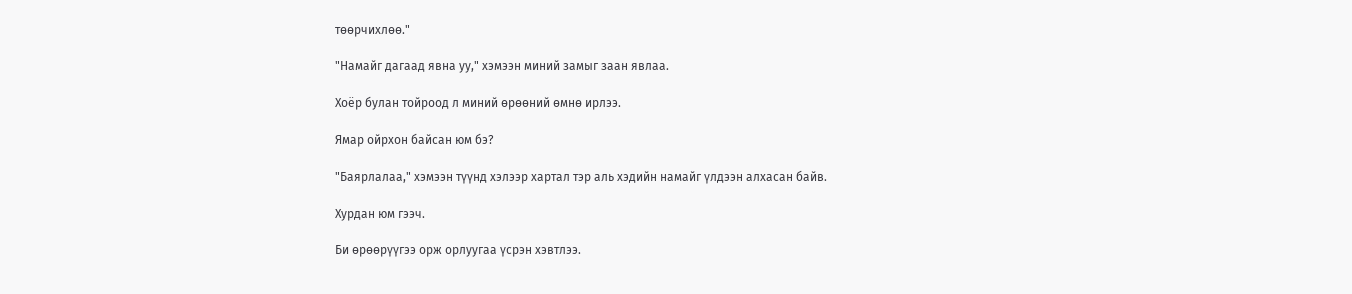төөрчихлөө."

"Намайг дагаад явна уу," хэмээн миний замыг заан явлаа.

Хоёр булан тойроод л миний өрөөний өмнө ирлээ.

Ямар ойрхон байсан юм бэ?

"Баярлалаа," хэмээн түүнд хэлээр хартал тэр аль хэдийн намайг үлдээн алхасан байв.

Хурдан юм гээч.

Би өрөөрүүгээ орж орлуугаа үсрэн хэвтлээ.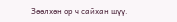Зөөлхөн ор ч сайхан шүү.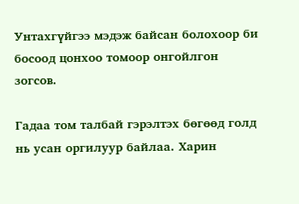Унтахгүйгээ мэдэж байсан болохоор би босоод цонхоо томоор онгойлгон зогсов.

Гадаа том талбай гэрэлтэх бөгөөд голд нь усан оргилуур байлаа. Харин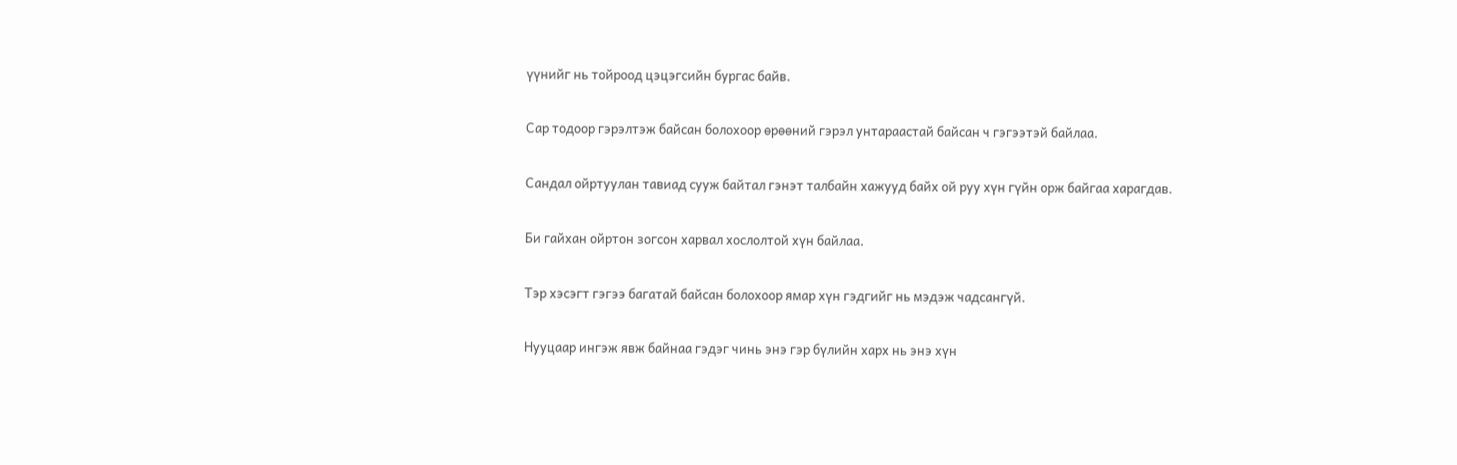үүнийг нь тойроод цэцэгсийн бургас байв.

Сар тодоор гэрэлтэж байсан болохоор өрөөний гэрэл унтараастай байсан ч гэгээтэй байлаа.

Сандал ойртуулан тавиад сууж байтал гэнэт талбайн хажууд байх ой руу хүн гүйн орж байгаа харагдав.

Би гайхан ойртон зогсон харвал хослолтой хүн байлаа.

Тэр хэсэгт гэгээ багатай байсан болохоор ямар хүн гэдгийг нь мэдэж чадсангүй.

Нууцаар ингэж явж байнаа гэдэг чинь энэ гэр бүлийн харх нь энэ хүн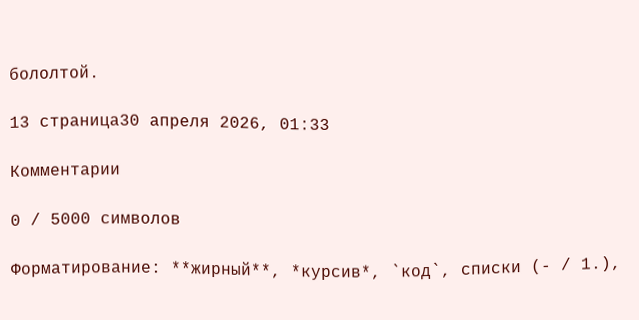бололтой.

13 страница30 апреля 2026, 01:33

Комментарии

0 / 5000 символов

Форматирование: **жирный**, *курсив*, `код`, списки (- / 1.),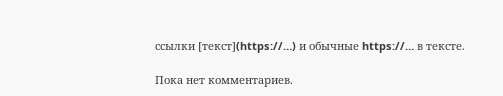ссылки [текст](https://…) и обычные https://… в тексте.

Пока нет комментариев.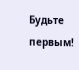Будьте первым!